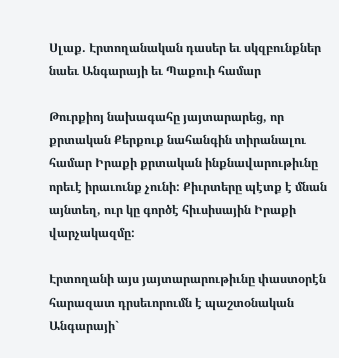Սլաք. Էրտողանական դասեր եւ սկզբունքներ նաեւ Անգարայի եւ Պաքուի համար

Թուրքիոյ նախագահը յայտարարեց, որ քրտական Քերքուք նահանգին տիրանալու համար Իրաքի քրտական ինքնավարութիւնը որեւէ իրաւունք չունի: Քիւրտերը պէտք է մնան այնտեղ, ուր կը գործէ հիւսիսային Իրաքի վարչակազմը:

Էրտողանի այս յայտարարութիւնը փաստօրէն հարազատ դրսեւորումն է պաշտօնական Անգարայի`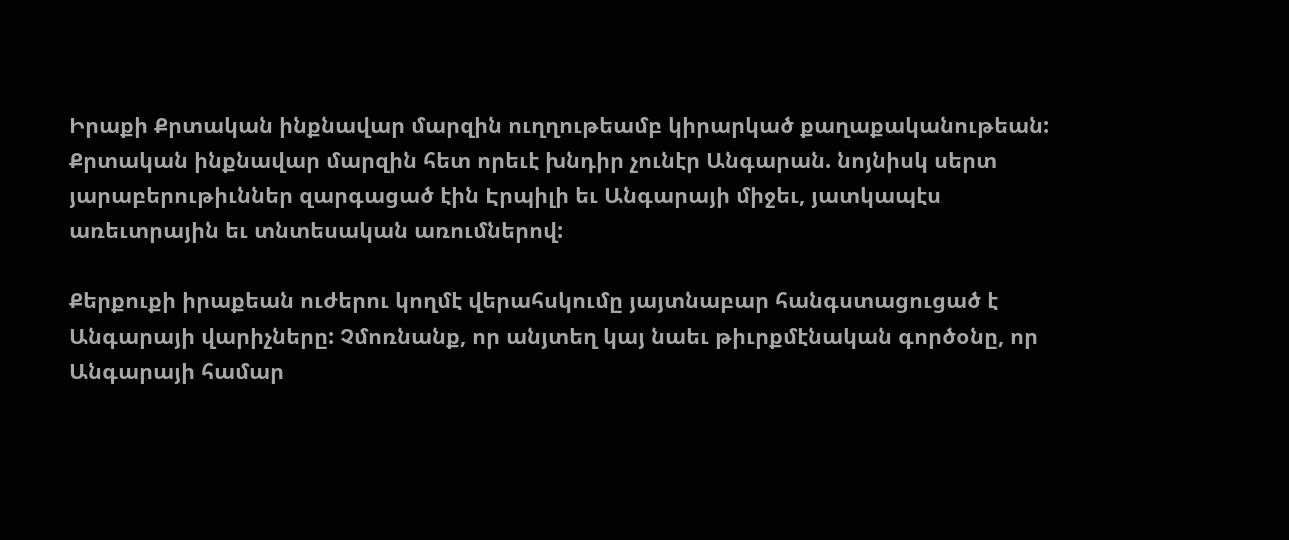Իրաքի Քրտական ինքնավար մարզին ուղղութեամբ կիրարկած քաղաքականութեան: Քրտական ինքնավար մարզին հետ որեւէ խնդիր չունէր Անգարան. նոյնիսկ սերտ յարաբերութիւններ զարգացած էին Էրպիլի եւ Անգարայի միջեւ, յատկապէս առեւտրային եւ տնտեսական առումներով:

Քերքուքի իրաքեան ուժերու կողմէ վերահսկումը յայտնաբար հանգստացուցած է Անգարայի վարիչները: Չմոռնանք, որ անյտեղ կայ նաեւ թիւրքմէնական գործօնը, որ Անգարայի համար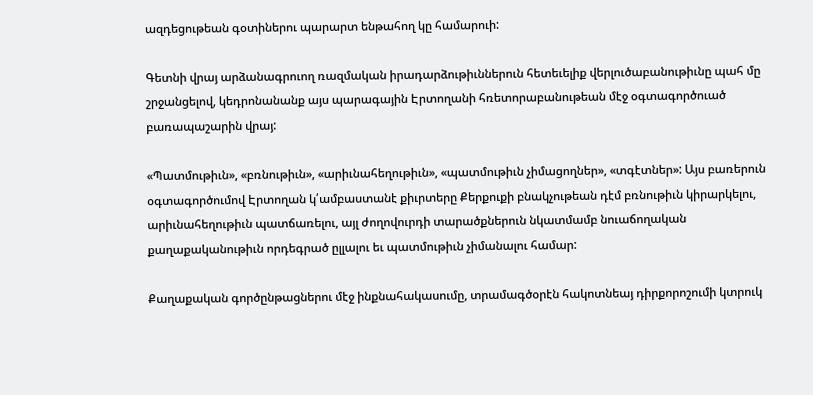ազդեցութեան գօտիներու պարարտ ենթահող կը համարուի:

Գետնի վրայ արձանագրուող ռազմական իրադարձութիւններուն հետեւելիք վերլուծաբանութիւնը պահ մը շրջանցելով, կեդրոնանանք այս պարագային Էրտողանի հռետորաբանութեան մէջ օգտագործուած բառապաշարին վրայ:

«Պատմութիւն», «բռնութիւն», «արիւնահեղութիւն», «պատմութիւն չիմացողներ», «տգէտներ»: Այս բառերուն օգտագործումով Էրտողան կ՛ամբաստանէ քիւրտերը Քերքուքի բնակչութեան դէմ բռնութիւն կիրարկելու, արիւնահեղութիւն պատճառելու, այլ ժողովուրդի տարածքներուն նկատմամբ նուաճողական քաղաքականութիւն որդեգրած ըլլալու եւ պատմութիւն չիմանալու համար:

Քաղաքական գործընթացներու մէջ ինքնահակասումը, տրամագծօրէն հակոտնեայ դիրքորոշումի կտրուկ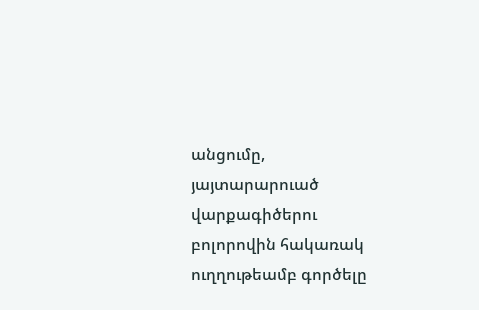անցումը, յայտարարուած վարքագիծերու բոլորովին հակառակ ուղղութեամբ գործելը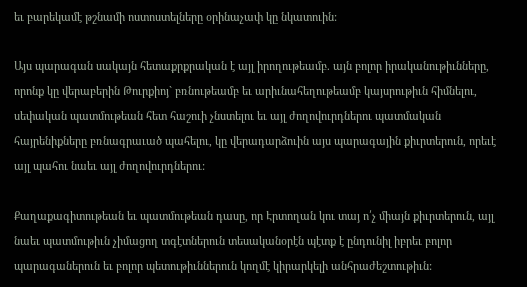եւ բարեկամէ թշնամի ոստոստելները օրինաչափ կը նկատուին:

Այս պարագան սակայն հետաքրքրական է այլ իրողութեամբ. այն բոլոր իրականութիւնները, որոնք կը վերաբերին Թուրքիոյ` բռնութեամբ եւ արիւնահեղութեամբ կայսրութիւն հիմնելու, սեփական պատմութեան հետ հաշուի չնստելու եւ այլ ժողովուրդներու պատմական հայրենիքները բռնագրաւած պահելու, կը վերադարձուին այս պարագային քիւրտերուն, որեւէ այլ պահու նաեւ այլ ժողովուրդներու:

Քաղաքագիտութեան եւ պատմութեան դասը, որ Էրտողան կու տայ ո՛չ միայն քիւրտերուն, այլ նաեւ պատմութիւն չիմացող տգէտներուն տեսականօրէն պէտք է ընդունիլ իբրեւ բոլոր պարագաներուն եւ բոլոր պետութիւններուն կողմէ կիրարկելի անհրաժեշտութիւն: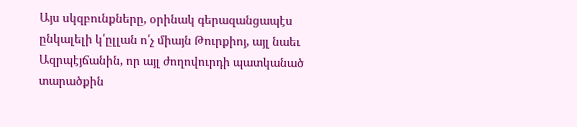Այս սկզբունքները, օրինակ գերազանցապէս ընկալելի կ՛ըլլան ո՛չ միայն Թուրքիոյ, այլ նաեւ Ազրպէյճանին, որ այլ ժողովուրդի պատկանած տարածքին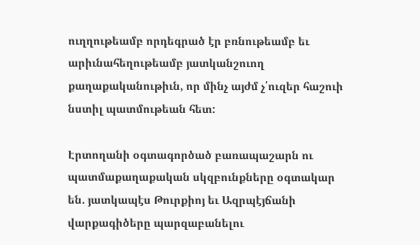ուղղութեամբ որդեգրած էր բռնութեամբ եւ արիւնահեղութեամբ յատկանշուող քաղաքականութիւն, որ մինչ այժմ չ՛ուզեր հաշուի նստիլ պատմութեան հետ:

Էրտողանի օգտագործած բառապաշարն ու պատմաքաղաքական սկզբունքները օգտակար են. յատկապէս Թուրքիոյ եւ Ազրպէյճանի վարքագիծերը պարզաբանելու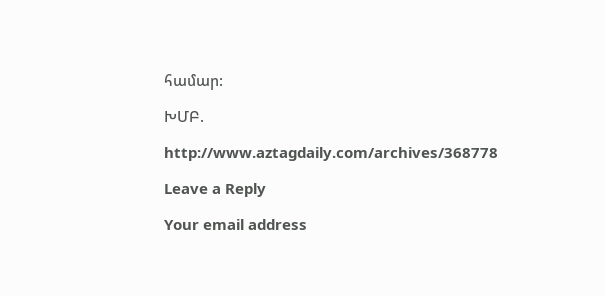համար:

ԽՄԲ.

http://www.aztagdaily.com/archives/368778

Leave a Reply

Your email address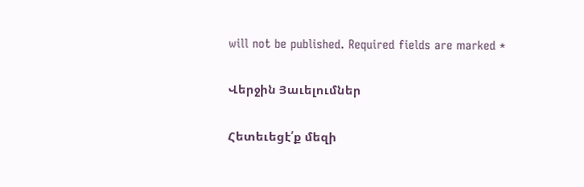will not be published. Required fields are marked *

Վերջին Յաւելումներ

Հետեւեցէ՛ք մեզի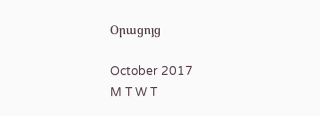Օրացոյց

October 2017
M T W T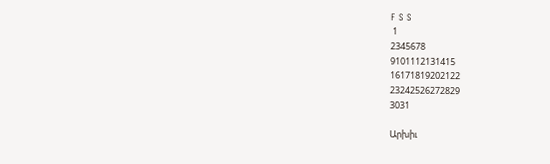F S S
 1
2345678
9101112131415
16171819202122
23242526272829
3031

Արխիւ